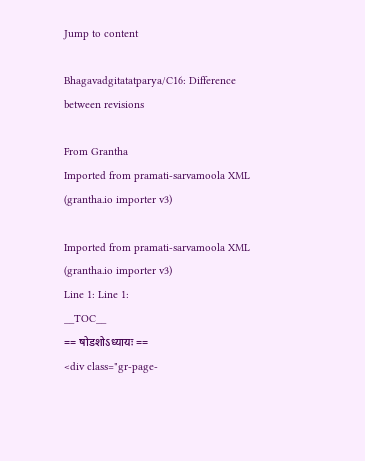Jump to content

Bhagavadgitatatparya/C16: Difference between revisions

From Grantha
Imported from pramati-sarvamoola XML (grantha.io importer v3)

Imported from pramati-sarvamoola XML (grantha.io importer v3)
Line 1: Line 1:
__TOC__
== षोडशोऽध्यायः ==
<div class="gr-page-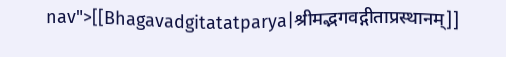nav">[[Bhagavadgitatatparya|श्रीमद्भगवद्गीताप्रस्थानम्]]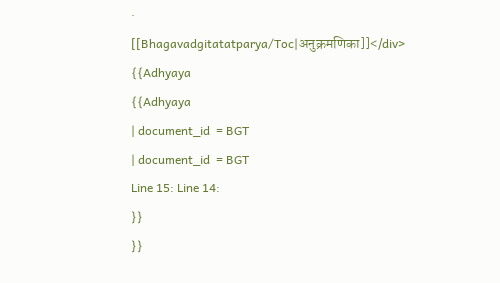· [[Bhagavadgitatatparya/Toc|अनुक्रमणिका]]</div>
{{Adhyaya
{{Adhyaya
| document_id  = BGT
| document_id  = BGT
Line 15: Line 14:
}}
}}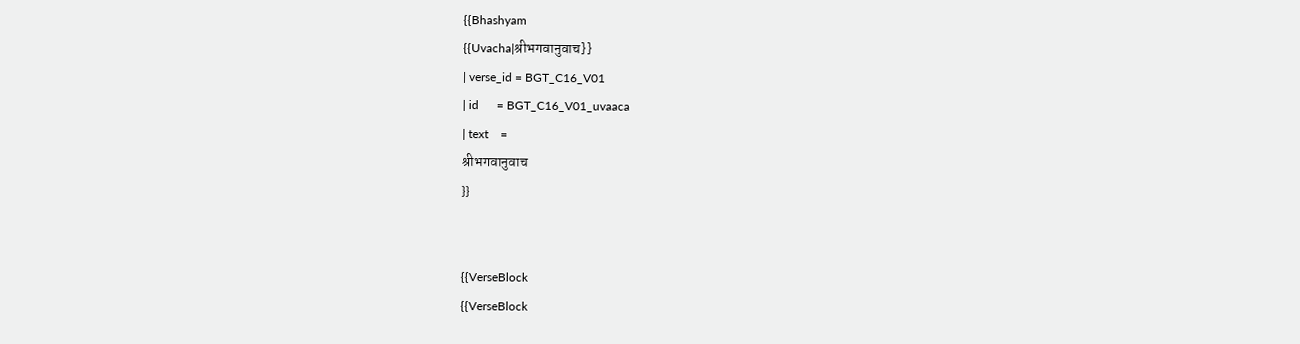{{Bhashyam
{{Uvacha|श्रीभगवानुवाच}}
| verse_id = BGT_C16_V01
| id      = BGT_C16_V01_uvaaca
| text    =
श्रीभगवानुवाच
}}


{{VerseBlock
{{VerseBlock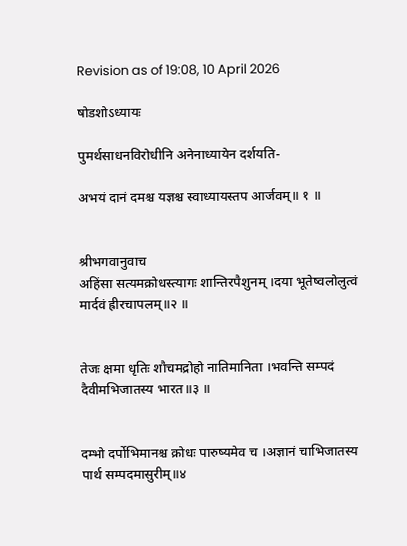Revision as of 19:08, 10 April 2026

षोडशोऽध्यायः

पुमर्थसाधनविरोधीनि अनेनाध्यायेन दर्शयति-

अभयं दानं दमश्च यज्ञश्च स्वाध्यायस्तप आर्जवम्॥ १ ॥


श्रीभगवानुवाच
अहिंसा सत्यमक्रोधस्त्यागः शान्तिरपैशुनम् ।दया भूतेष्वलोलुत्वं मार्दवं ह्रीरचापलम्॥२ ॥


तेजः क्षमा धृतिः शौचमद्रोहो नातिमानिता ।भवन्ति सम्पदं दैवीमभिजातस्य भारत॥३ ॥


दम्भो दर्पोभिमानश्च क्रोधः पारुष्यमेव च ।अज्ञानं चाभिजातस्य पार्थ सम्पदमासुरीम्॥४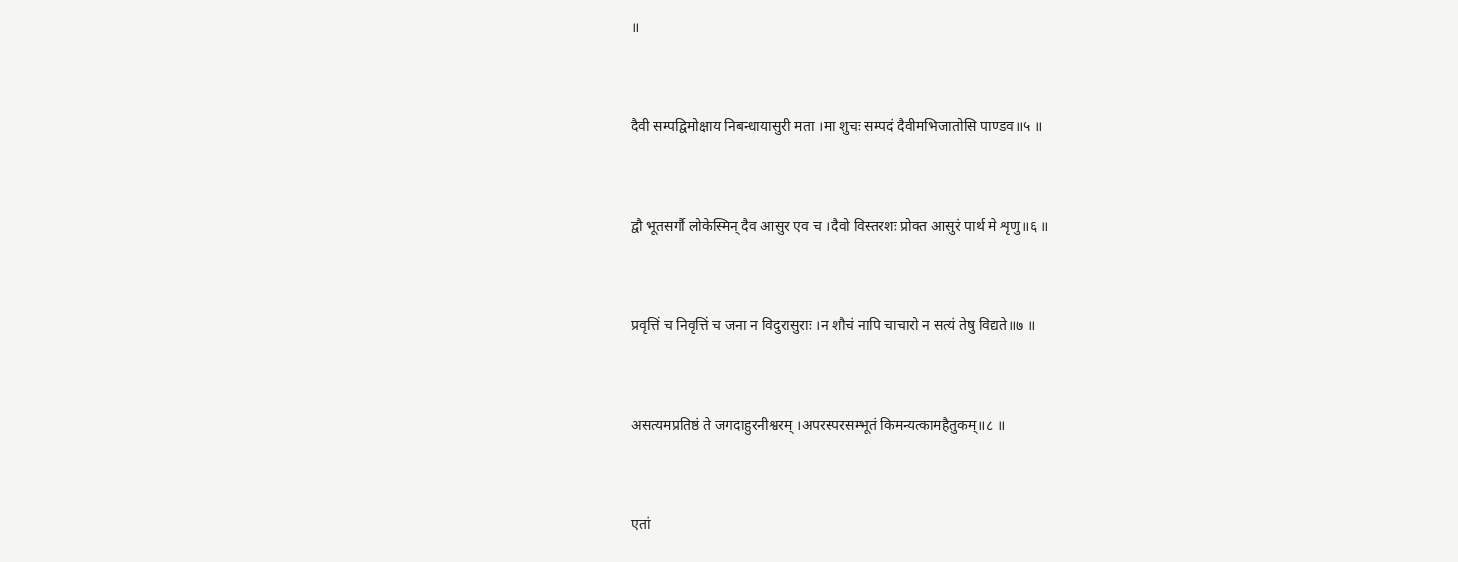॥


दैवी सम्पद्विमोक्षाय निबन्धायासुरी मता ।मा शुचः सम्पदं दैवीमभिजातोसि पाण्डव॥५ ॥


द्वौ भूतसर्गौ लोकेस्मिन् दैव आसुर एव च ।दैवो विस्तरशः प्रोक्त आसुरं पार्थ मे शृणु॥६ ॥


प्रवृत्तिं च निवृत्तिं च जना न विदुरासुराः ।न शौचं नापि चाचारो न सत्यं तेषु विद्यते॥७ ॥


असत्यमप्रतिष्ठं ते जगदाहुरनीश्वरम् ।अपरस्परसम्भूतं किमन्यत्कामहैतुकम्॥८ ॥


एतां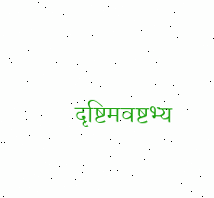दृष्टिमवष्टभ्य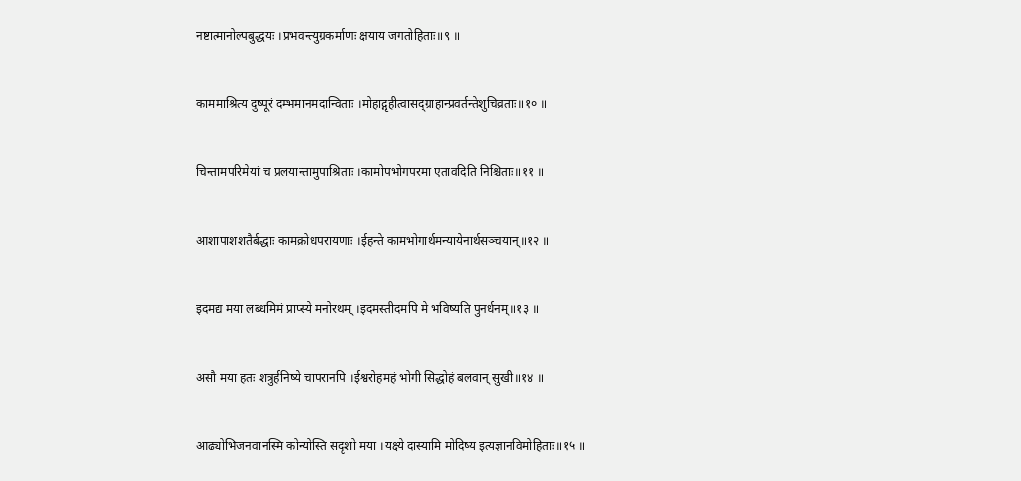नष्टात्मानोल्पबुद्धयः ।प्रभवन्त्युग्रकर्माणः क्षयाय जगतोहिताः॥९ ॥


काममाश्रित्य दुष्पूरं दम्भमानमदान्विताः ।मोहाद्गृहीत्वासद्ग्राहान्प्रवर्तन्तेशुचिव्रताः॥१० ॥


चिन्तामपरिमेयां च प्रलयान्तामुपाश्रिताः ।कामोपभोगपरमा एतावदिति निश्चिताः॥११ ॥


आशापाशशतैर्बद्धाः कामक्रोधपरायणाः ।ईहन्ते कामभोगार्थमन्यायेनार्थसञ्चयान्॥१२ ॥


इदमद्य मया लब्धमिमं प्राप्स्ये मनोरथम् ।इदमस्तीदमपि मे भविष्यति पुनर्धनम्॥१३ ॥


असौ मया हतः शत्रुर्हनिष्ये चापरानपि ।ईश्वरोहमहं भोगी सिद्धोहं बलवान् सुखी॥१४ ॥


आढ्योभिजनवानस्मि कोन्योस्ति सदृशो मया ।यक्ष्ये दास्यामि मोदिष्य इत्यज्ञानविमोहिताः॥१५ ॥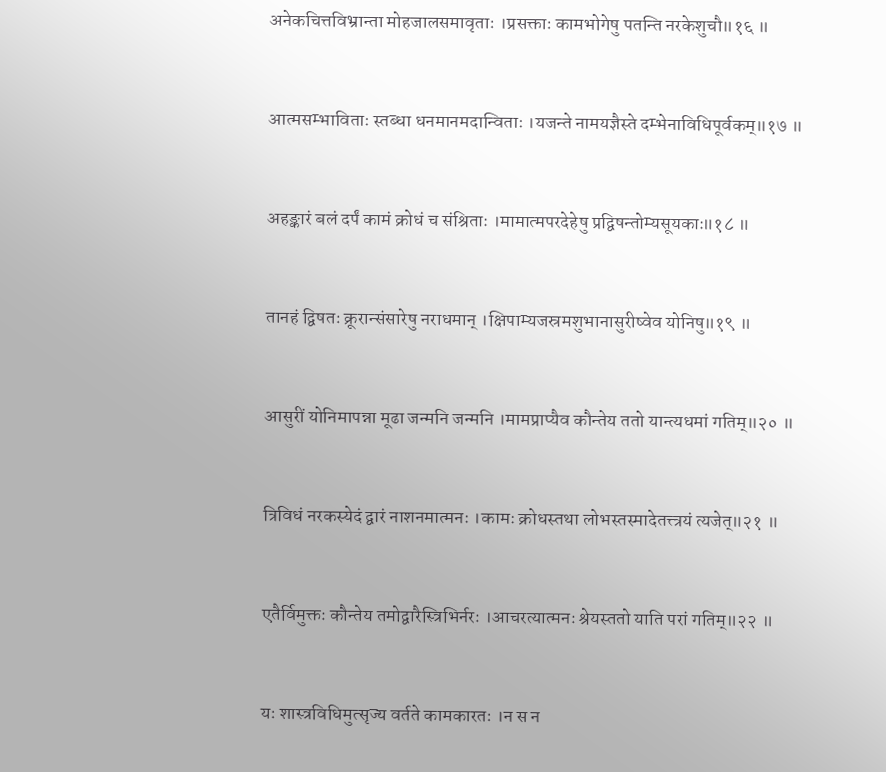अनेकचित्तविभ्रान्ता मोहजालसमावृताः ।प्रसक्ताः कामभोगेषु पतन्ति नरकेशुचौ॥१६ ॥


आत्मसम्भाविताः स्तब्धा धनमानमदान्विताः ।यजन्ते नामयज्ञैस्ते दम्भेनाविधिपूर्वकम्॥१७ ॥


अहङ्कारं बलं दर्पं कामं क्रोधं च संश्रिताः ।मामात्मपरदेहेषु प्रद्विषन्तोम्यसूयकाः॥१८ ॥


तानहं द्विषतः क्रूरान्संसारेषु नराधमान् ।क्षिपाम्यजस्रमशुभानासुरीष्वेव योनिषु॥१९ ॥


आसुरीं योनिमापन्ना मूढा जन्मनि जन्मनि ।मामप्राप्यैव कौन्तेय ततो यान्त्यधमां गतिम्॥२० ॥


त्रिविधं नरकस्येदं द्वारं नाशनमात्मनः ।कामः क्रोधस्तथा लोभस्तस्मादेतत्त्त्रयं त्यजेत्॥२१ ॥


एतैर्विमुक्तः कौन्तेय तमोद्वारैस्त्रिभिर्नरः ।आचरत्यात्मनः श्रेयस्ततो याति परां गतिम्॥२२ ॥


यः शास्त्रविधिमुत्सृज्य वर्तते कामकारतः ।न स न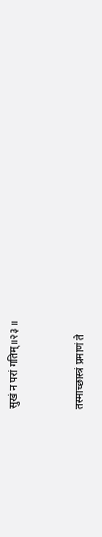सुखं न परां गतिम्॥२३ ॥


तस्माच्छास्त्रं प्रमाणं ते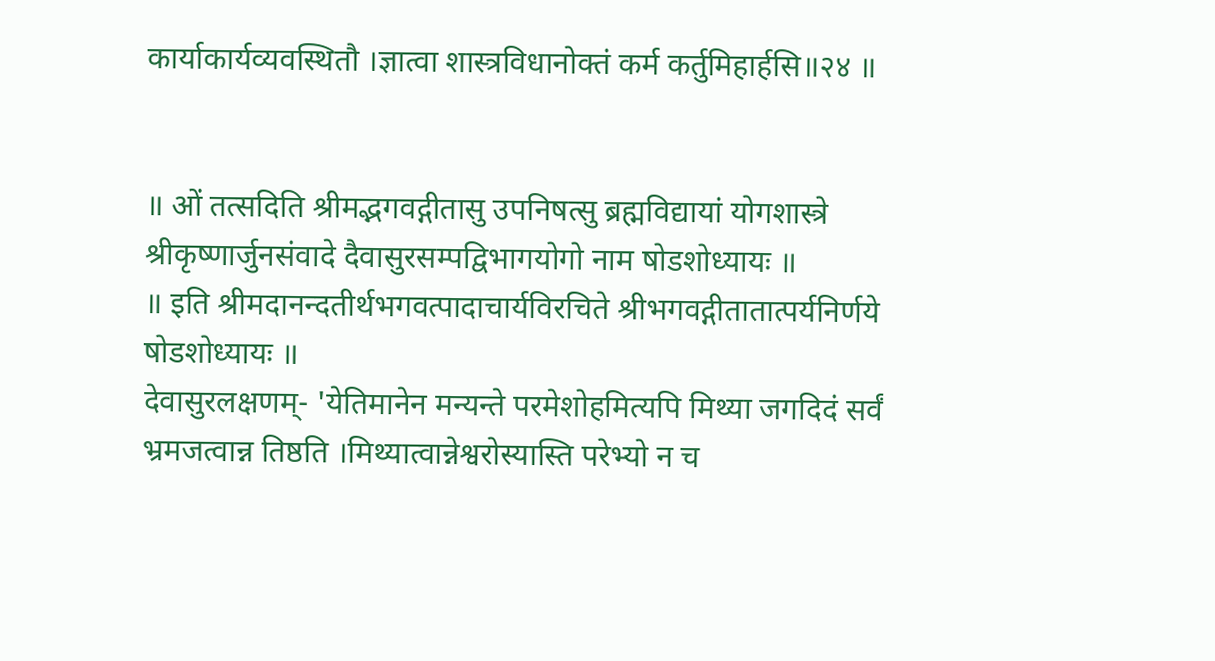कार्याकार्यव्यवस्थितौ ।ज्ञात्वा शास्त्रविधानोक्तं कर्म कर्तुमिहार्हसि॥२४ ॥


॥ ओं तत्सदिति श्रीमद्भगवद्गीतासु उपनिषत्सु ब्रह्मविद्यायां योगशास्त्रे श्रीकृष्णार्जुनसंवादे दैवासुरसम्पद्विभागयोगो नाम षोडशोध्यायः ॥
॥ इति श्रीमदानन्दतीर्थभगवत्पादाचार्यविरचिते श्रीभगवद्गीतातात्पर्यनिर्णये षोडशोध्यायः ॥
देवासुरलक्षणम्- 'येतिमानेन मन्यन्ते परमेशोहमित्यपि मिथ्या जगदिदं सर्वं भ्रमजत्वान्न तिष्ठति ।मिथ्यात्वान्नेश्वरोस्यास्ति परेभ्यो न च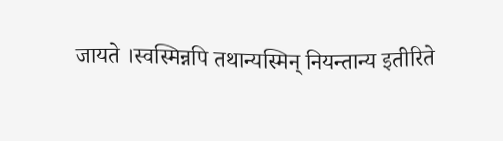जायते ।स्वस्मिन्नपि तथान्यस्मिन् नियन्तान्य इतीरिते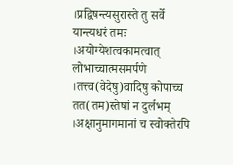।प्रद्विषन्त्यसुरास्ते तु सर्वे यान्त्यधरं तमः ।अयोग्येशत्वकामत्वात् लोभाच्चात्मसमर्पणे ।तत्त्व(वेदेषु)वादिषु कोपाच्च तत(तम)स्तेषां न दुर्लभम् ।अक्षानुमागमानां च स्वोक्तेरपि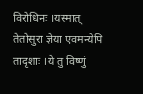विरोधिनः ।यस्मात् तेतोसुरा ज्ञेया एवमन्येपि तादृशाः ।ये तु विष्णुं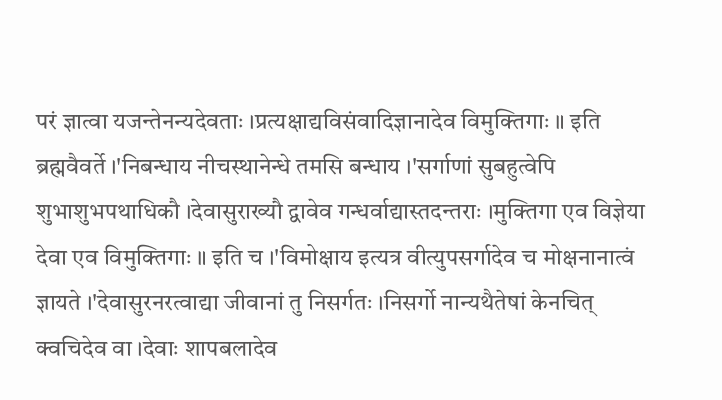परं ज्ञात्वा यजन्तेनन्यदेवताः ।प्रत्यक्षाद्यविसंवादिज्ञानादेव विमुक्तिगाः ॥ इति ब्रह्मवैवर्ते ।'निबन्धाय नीचस्थानेन्धे तमसि बन्धाय ।'सर्गाणां सुबहुत्वेपि शुभाशुभपथाधिकौ ।देवासुराख्यौ द्वावेव गन्धर्वाद्यास्तदन्तराः ।मुक्तिगा एव विज्ञेया देवा एव विमुक्तिगाः ॥ इति च ।'विमोक्षाय इत्यत्र वीत्युपसर्गादेव च मोक्षनानात्वं ज्ञायते ।'देवासुरनरत्वाद्या जीवानां तु निसर्गतः ।निसर्गो नान्यथैतेषां केनचित् क्वचिदेव वा ।देवाः शापबलादेव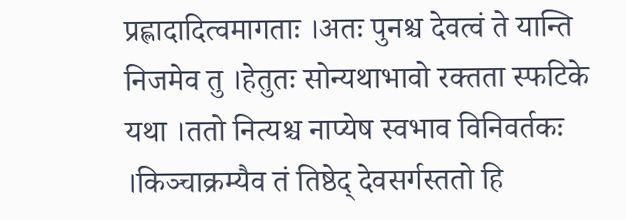प्रह्लादादित्वमागताः ।अतः पुनश्च देवत्वं ते यान्ति निजमेव तु ।हेतुतः सोन्यथाभावो रक्तता स्फटिके यथा ।ततो नित्यश्च नाप्येष स्वभाव विनिवर्तकः ।किञ्चाक्रम्यैव तं तिष्ठेद् देवसर्गस्ततो हि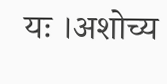यः ।अशोच्य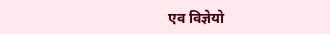एव विज्ञेयो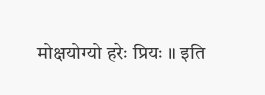मोक्षयोग्यो हरेः प्रियः ॥ इति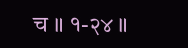च ॥ १-२४ ॥